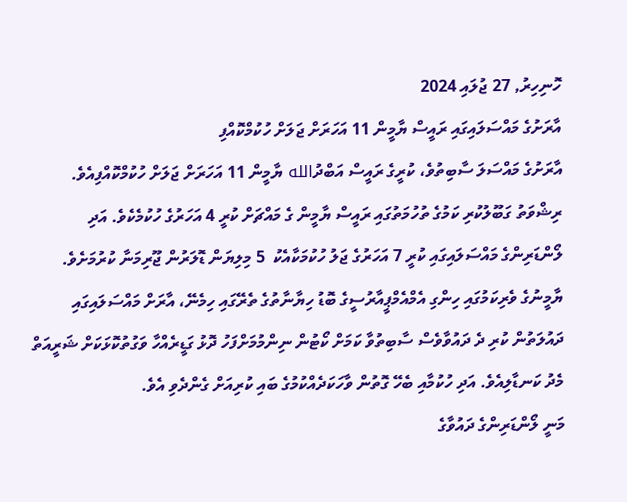ހޮނިހިރު, 27 ޖުލައި 2024
އާރަށުގެ މައްސަލައިގައި ރައީސް ޔާމީން 11 އަހަރަށް ޖަލަށް ހުކުމްކޮއްފި
އާރަށުގެ މައްސަލަ ސާބިތުވެ، ކުރީގެ ރައީސް އަބްދުالله ޔާމީން 11 އަހަރަށް ޖަލަށް ހުކުމްކޮއްފިއެވެ.
ރިޝްވަތު ގަބޫލުކުރި ކަމުގެ ތުހުމަތުގައި ރައީސް ޔާމީން ގެ މައްޗަށް ކުރީ 4 އަހަރުގެ ހުކުމެކެވެ. އަދި ލޯންޑަރިންގެ މައްސަލައިގައި ކުރީ 7 އަހަރުގެ ޖަލު ހުކުމަކާއެކު  5 މިލިޔަން ޑޮލަރުން ޖޫރިމަނާ ކުރުމަށެވެ.
ޔާމީނުގެ ވެރިކަމުގައި ހިންގި އެމްއެމްޕީއާރުސީގެ ބޮޑު ހިޔާނާތުގެ ތެރޭގައި ހިމެނޭ، އާރަށް މައްސަލައިގައި ދައުލަތުން ކުރި ދެ ދައުވާވެސް ސާބިތުވާ ކަމަށް ކޯޓުން ނިންމުމަށްފަހު ދޮޅު ގަޑީރެއްހާ ވަގުތުކޮޅަކަށް ޝަރީއަތް މެދު ކަނޑާލިއެވެ. އަދި ހުކުމާއި ބެހޭ ގޮތުން ވާހަކަދެއްކުމުގެ ބައި ކުރިއަށް ގެންދެވި އެވެ.
މަނީ ލޯންޑަރިންގެ ދައުވާގެ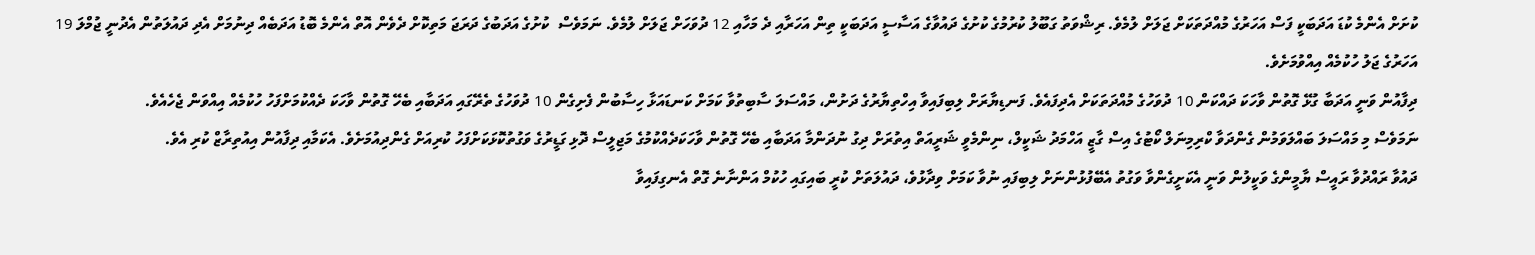ކުށަށް އެންމެ ކުޑަ އަދަބަކީ ފަސް އަހަރުގެ މުއްދަތަކަށް ޖަލަށް ލުމެވެ. ރިޝްވަތު ގަބޫލު ކުރުމުގެ ކުށުގެ ދައުވާގެ އަސާސީ އަދަބަކީ ތިން އަހަރާއި ދެ މަހާއި 12 ދުވަހަށް ޖަލަށް ލުމެވެ. ނަމަވެސް  ކުށުގެ އަދަބުގެ ދަރަޖަ މަތިކޮށް ދެވެން އޮތް އެންމެ ބޮޑު އަދަބެއް ދިނުމަށް އެދި ދައުލަތުން އެދުނީ ޖުމްލަ 19 އަހަރުގެ ޖަލު ހުކުމެއް އިއްވުމަށެވެ.
ދިފާއުން ވަނީ އަދަބާ ގުޅޭ ގޮތުން ވާހަކަ ދައްކަން 10 ދުވަހުގެ މުއްދަތަކަށް އެދިފައެވެ. ފަނޑިޔާރަށް ލިބިފައިވާ އިހްތިޔާރުގެ ދަށުން، މައްސަލަ ސާބިތުވާ ކަމަށް ކަނޑައަޅާ ހިސާބުން ފެށިގެން 10 ދުވަހުގެ ތެރޭގައި އަދަބާއި ބެހޭ ގޮތުން ވާހަކަ ދެއްކުމަށްފަހު ހުކުމެއް އިއްވަން ޖެހެއެވެ.
ނަމަވެސް މި މައްސަލަ ބައްލަވަމުން ގެންދަވާ ކްރިމިނަލް ކޯޓުގެ އިސް ގާޒީ އަހްމަދު ޝަކީލް، ނިންމެވީ ޝަރީއަތް އިތުރަށް ދިގު ނުދަންމާ އަދަބާއި ބެހޭ ގޮތުން ވާހަކަދެއްކުމުގެ މަޖިލީސް ދޮޅި ގަޑީރުގެ ވަގުތުކޮޅަކަށްފަހު ކުރިއަށް ގެންދިއުމަށެވެ. އެކަމާއި ދިފާއުން އިއުތިރާޒް ކުރި އެވެ.
ދައުވާ ރައްދުވާ ރައީސް ޔާމީންގެ ވަކީލުން ވަނީ އެކަށީގެންވާ ވަގުތު އެބޭފުޅުންނަށް ލިބިފައި ނުވާ ކަމަށް ވިދާޅުވެ، ދައުލަތަށް ކުރީ ބައިގައި ހުކުމް އަންނާނެ ގޮތް އެނގިފައިވާ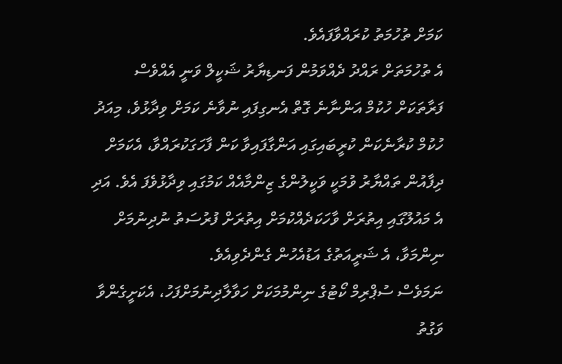ކަމަށް ތުހުމަތު ކުރައްވާފައެވެ.
އެ ތުހުމަތަށް ރައްދު ދެއްވަމުން ފަނޑިޔާރު ޝަކީލް ވަނީ އެއްވެސް ފަރާތަކަށް ހުކުމް އަންނާނެ ގޮތް އެނގިފައި ނުވާނެ ކަމަށް ވިދާޅުވެ، މިއަދު ހުކުމް ކުރާނެކަން ކުރީބައިގައި އަންގާފައިވާ ކަން ފާހަގަކުރައްވާ، އެކަމަށް ދިފާއުން ތައްޔާރު ވުމަކީ ވަކީލުންގެ ޒިންމާއެއް ކަމުގައި ވިދާޅުވެފަ އެވެ. އަދި އެ މައުލޫގައި އިތުރަށް ވާހަކަދެއްކުމަށް އިތުރަށް ފުރުސަތު ނުދިނުމަށް ނިންމަވާ، އެ ޝަރީއަތުގެ އަޑުއެހުން ގެންދެވިއެވެ.
ނަމަވެސް ސުޕްރިމް ކޯޓުގެ ނިންމުމަކަށް ހަވާލާދިނުމަށްފަހު، އެކަށީގެންވާ ވަގުތު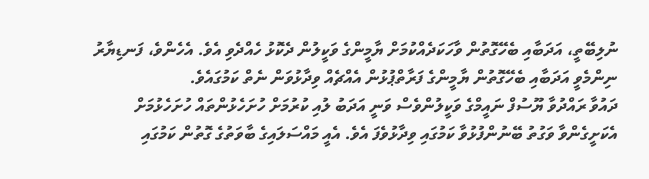ނުލިބޭތީ، އަދަބާއި ބެހޭގޮތުން ވާހަކަދެއްކުމަށް ޔާމީންގެ ވަކީލުން ދެކޮޅު ހެއްދެވި އެވެ. އެހެންވެ، ފަނޑިޔާރު ނިންމެވީ އަދަބާއި ބެހޭގޮތުން ޔާމީންގެ ފަރާތްޕުޅުން އެއްޗެއް ވިދާޅުވަން ނެތް ކަމުގައެވެ.
ދައުވާ ރައްދުވާ ޔޫސުފް ނައީމްގެ ވަކީލުންވެސް ވަނީ އަދަބު ލުއި ކުރުމަށް ހުށަހެޅުންތައް ހުށަހެޅުމަށް އެކަށީގެންވާ ވަގުތު ބޭނުންފުޅުވާ ކަމުގައި ވިދާޅުވެފަ އެވެ. އެއީ މައްސަލައިގެ ބާވަތުގެ ގޮތުން ކަމުގައި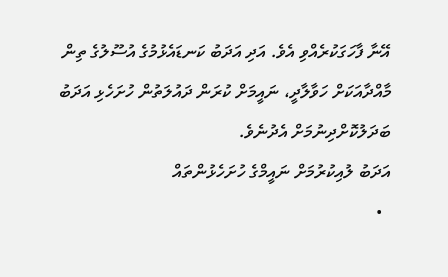އޭނާ ފާހަގަކުރެއްވި އެވެ. އަދި އަދަބު ކަނޑައެޅުމުގެ އުސޫލުގެ ތިން މާއްދާއަކަށް ހަވާލާދީ، ނައީމަށް ކުރަން ދައުލަތުން ހުށަހެޅި އަދަބު ބަދަލުކޮށްދިނުމަށް އެދުނެވެ.
އަދަބު ލުއިކުރުމަށް ނައީމްގެ ހުށަހެޅުންތައް
  •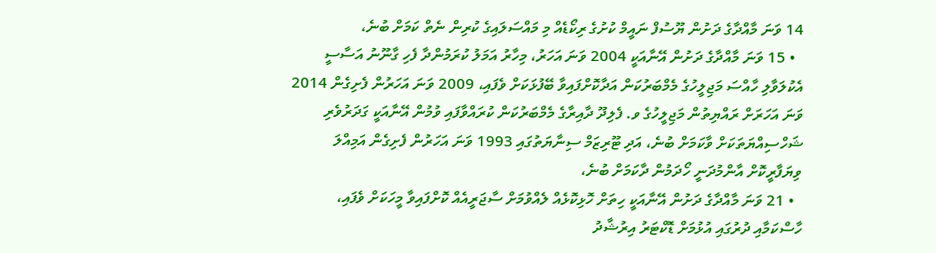14 ވަނަ މާއްދާގެ ދަށުން ޔޫސުފް ނައީމް ކުށުގެ ރިކޯޑެއް މި މައްސަލައިގެ ކުރިން ނެތް ކަމަށް ބުނެ،
  • 15 ވަނަ މާއްދާގެ ދަށުން އޭނާއަކީ 2004 ވަނަ އަހަރު، މިހާރު އަމަލު ކުރަމުންދާ ފެހި ގާނޫނު އަސާސީ އެކުލަވާލި ހާއްސަ މަޖިލީހުގެ މެމްބަރުކަން އަދާކޮށްފައިވާ ބޭފުޅަކަށް ވެފައި، 2009 ވަނަ އަހަރުން ފެށިގެން 2014 ވަނަ އަހަރަށް ރައްޔިތުން މަޖިލީހުގެ ވ. ފެލިދޫ ދާއިރާގެ މެމްބަރުކަން ކުރައްވާފައި ވުމުން އޭނާއަކީ ގަދަރުވެރި ޝަހްސިއްޔަތަކަށް ވާކަމަށް ބުނެ، އަދި ޓޫރިޒަމް ސިނާޔަތުގައި 1993 ވަނަ އަހަރުން ފެށިގެން އަމިއްލަ ވިޔަފާރީކޮށް އާންމުދަނީ ހޯދަމުން ދާކަމަށް ބުނެ،
  • 21 ވަނަ މާއްދާގެ ދަށުން އޭނާއަކީ ހިތަށް ހޮޅިކޮޅެއް ލެއްވުމަށް ސާޖަރީއެއް ކޮށްފައިވާ މީހަކަށް ވެފައި، ހާސްކަމާއި ދުރުގައި އުޅުމަށް ޑޮކްޓަރު އިރުޝާދު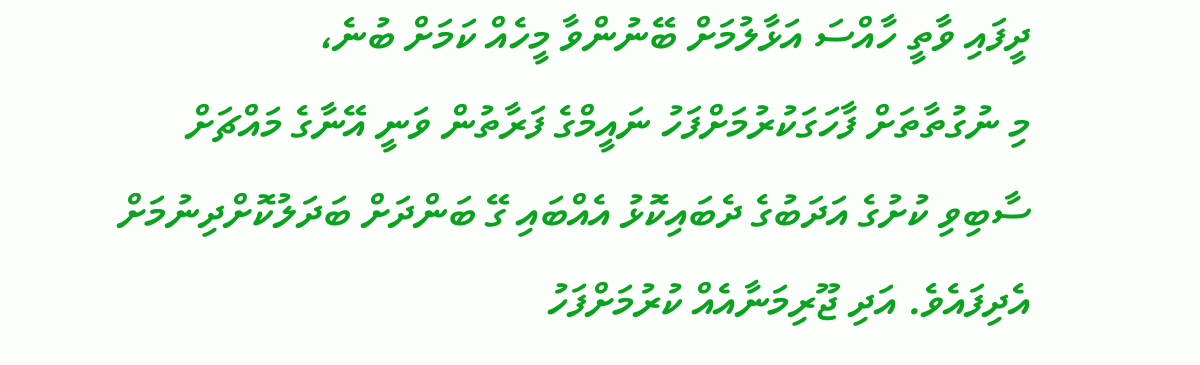ދީފައި ވާތީ ހާއްސަ އަޅާލުމަށް ބޭނުންވާ މީހެއް ކަމަށް ބުނެ،
މި ނުގުތާތަށް ފާހަގަކުރުމަށްފަހު ނައީމްގެ ފަރާތުން ވަނީ އޭނާގެ މައްޗަށް ސާބިވި ކުށުގެ އަދަބުގެ ދެބައިކޮޅު އެއްބައި ގޭ ބަންދަށް ބަދަލުކޮށްދިނުމަށް އެދިފައެވެ. އަދި ޖޫރިމަނާއެއް ކުރުމަށްފަހު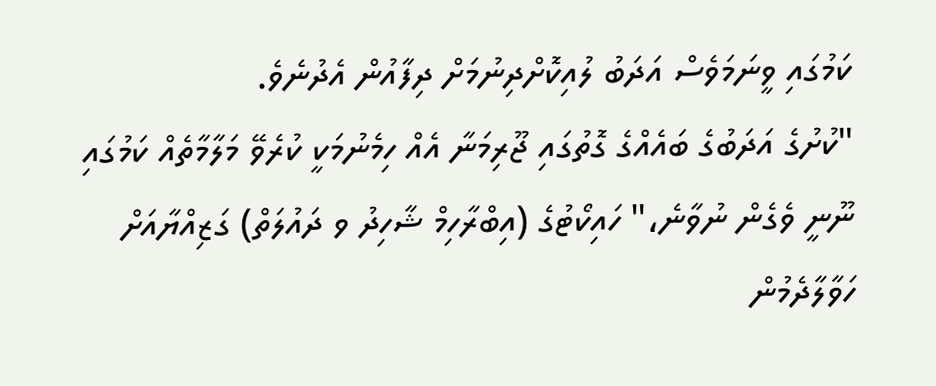ކަމުގައި ވީނަމަވެސް އަދަބު ލުއިކޮށްދިނުމަށް ދިފާއުން އެދުނެވެ.
"ކުށުގެ އަދަބުގެ ބައެއްގެ ގޮތުގައި ޖޫރިމަނާ އެއް ހިމެނުމަކީ ކުރެވޭ މަލާމާތެއް ކަމުގައި ނޫނީ ވެގެން ނުވާނެ،" ހައިކޯޓުގެ (އިބްރާހިމް ޝާހިދު ވ ދައުލަތް) ގަޒިއްޔާއަށް ހަވާލާދެމުން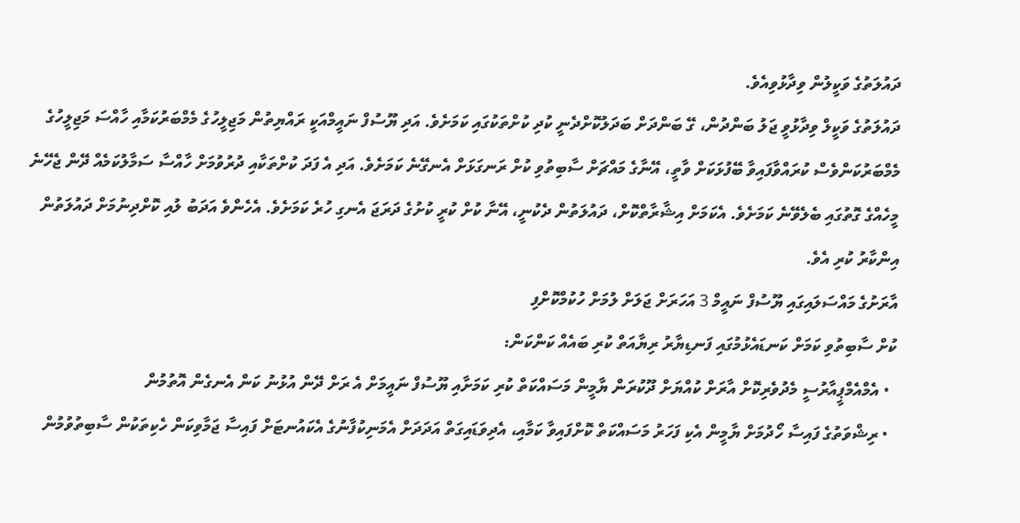ދައުލަތުގެ ވަކީލުން ވިދާޅުވިއެވެ.
ދައުލަތުގެ ވަކީލް ވިދާޅުވީ ޖަލު ބަންދުން، ގޭ ބަންދަށް ބަދަލުކޮށްދެނީ ކުދި ކުށްތަކުގައި ކަމަށެވެ. އަދި ޔޫސުފް ނައީމްއަކީ ރައްޔިތުން މަޖިލީހުގެ މެމްބަރުކަމާއި ހާއްސަ މަޖިލީހުގެ މެމްބަރުކަންވެސް ކުރައްވާފައިވާ ބޭފުޅަކަށް ވާތީ، އޭނާގެ މައްޗަށް ސާބިތުވި ކުށް ރަނގަޅަށް އެނގޭނެ ކަމަށެވެ. އަދި އެ ފަދަ ކުށްތަކާއި ދުރުވުމަށް ހާއްސާ ސަމާލުކަމެއް ދޭން ޖެހޭނެ މީހެއްގެ ގޮތުގައި ބެލެވޭނެ ކަމަށެވެ. އެކަމަށް އިޝާރާތްކޮށް، ދައުލަތުން ދެކުނީ، އޭނާ ކުށް ކުރީ ކުށުގެ ދަރަޖަ އެނގި ހުރެ ކަމަށެވެ. އެހެންވެ އަދަބު ލުއި ކޮށްދިނުމަށް ދައުލަތުން އިންކާރު ކުރި އެވެ.
އާރަށުގެ މައްސަލައިގައި ޔޫސުފް ނައީމް 3 އަހަރަށް ޖަލަށް ލުމަށް ހުކުމްކޮށްފި
ކުށް ސާބިތުވި ކަމަށް ކަނޑައެޅުމުގައި ފަނޑިޔާރު ރިޔާއަތް ކުރި ބައެއް ކަންކަން:
  • އެމްއެމްޕީއާރުސީ މެދުވެރިކޮށް އާރަށް ކުއްޔަށް ދޫކުރަން ޔާމީން މަސައްކަތް ކުރި ކަމަށާއި ޔޫސުފް ނައީމަށް އެ ރަށް ދޭން އުޅުނު ކަން އެނގެން އޮތުމުން
  • ރިޝްވަތުގެ ފައިސާ ހޯދުމަށް ޔާމީން އެކި ފަހަރު މަސައްކަތް ކޮށްފައިވާ ކަމާއި، އެދިވަޑައިގަތް އަދަދަށް އެމަނިކުފާނުގެ އެކައުނޓަށް ފައިސާ ޖަމާވިކަން ހެކިތަކުން ސާބިތުވުމުން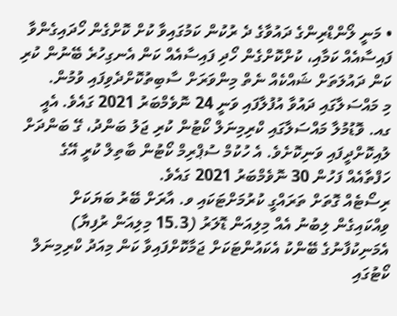• މަނީ ލޯންޑްރިންގެ ދައުވާގެ ދެ ރުކުން ކަމުގައިވާ ކުށް ކޮށްގެން ހޯދައިގެންވާ ފައިސާއެއް ކަމާއި، ކުށްކޮށްގެން ހޯދި ފައިސާއެއް ކަން އެނގިހުރެ ބޭނުން ކުރި ކަން ދައުލަތަށް ޝައްކެއް ނެތް މިންވަރަށް ސާބިތުކޮށްދެވިފައި ވުމުން.
މި މައްސަލާގައި ދައުވާ އުފުލާފައި ވަނީ 24 ނޮވެމްބަރު 2021 ގައެވެ. އެއީ ގއ. ވޮޑުމުލާ މައްސަލާގައި ކްރިމިނަލް ކޯޓުން ކުރި ޖަލު ބަންދު، ގޭ ބަންދަށް ލުއިކޮށްދީފައި ވަނިކޮށެވެ. އެ ހުކުމް ސުޕްރިމް ކޯޓުން ބާތިލް ކުރީ އޭގެ ހަފްތާއެއް ފަހުން 30 ނޮވެމްބަރު 2021 ގައެވެ.
ރިސޯޓެއް ގޮތަށް ތަރައްގީ ކުރުމަށްޓަކައި ވ. އާރަށް ބޭރު ބަޔަކަށް ވިއްކައިގެން ލިބުނު އެއް މިލިއަން ޑޮލަރު (15.3 މިލިއަން ރުފިޔާ) އެމަނިކުފާނުގެ ބޭންކު އެކައުންޓަކަށް ޖަމާކޮށްފައިވާ ކަން މިއަދު ކްރިމިނަލް ކޯޓުގައި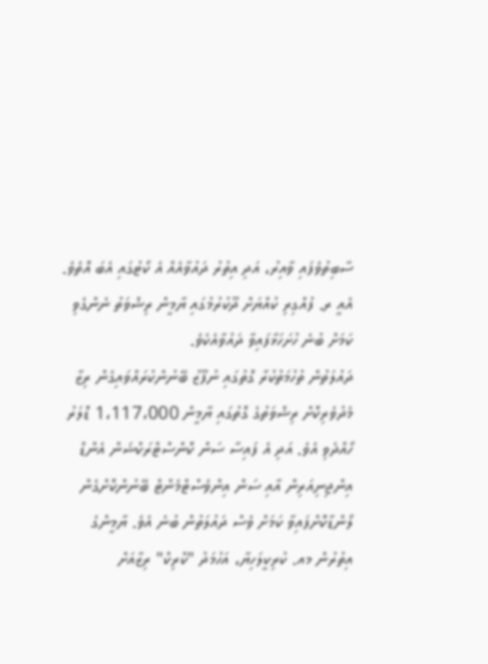ސާބިތުވެފައި ވާއިރު، އަދި އިތުރު ދައުވާއެއް އެ ކޯޓުގައި އެބަ އޮތެވެ. އެއީ ރ. ފުއްގިރި ކުއްޔަށް ދޫކުރުމުގައި ޔާމީން ރިޝްވަތު ނެންގެވި ކަމަށް ބުނެ ހުށަހަޅާފައިވާ ދައުވާއެކެވެ.
ދައުލަތުން ތުހުމަތުކުރާ ގޮތުގައި ނުފޫޒު ބޭނުންކުރައްވައިގެން ރިޒާ މެދުވެރިކޮށް ރިޝްވަތުގެ ގޮތުގައި ޔާމީން 1،117،000 ޑޮލަރު ހޯއްދެވި އެވެ. އަދި އެ ފައިސާ ސަން ކޮންސްޓްރަކްޝަން އެންޑް އިންޖިނިއަރިން އާއި ސަން އިންވެސްޓްމެންޓް ބޭނުންކޮށްގެން ލޯންޑާކޮށްފައިވާ ކަމަށް ވެސް ދައުލަތުން ބުނެ އެވެ. ޔާމީންގެ އިތުރުން މއ. ކުރިކީލަހިޔާ، އަހުމަދު "ކްރިކް" ރިޒާއަށް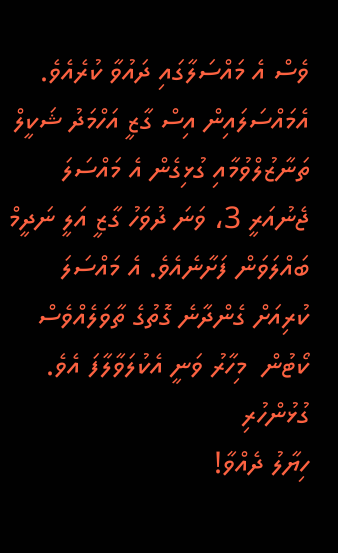ވެސް އެ މައްސަލާގައި ދައުވާ ކުރެއެވެ. އެމައްސަލައިން އިސް ގާޒީ އަހްމަދު ޝަކީލް ތަނާޒުލްވުމާއި ގުޅިގެން އެ މައްސަލަ ޖެނުއަރީ 3، ވަނަ ދުވަހު ގާޒީ އަލީ ނަދީމް ބައްލަވަން ފަށާނެއެވެ. އެ މައްސަލަ ކުރިއަށް ގެންދާނެ ގޮތުގެ ތާވަލެއްވެސް ކޯޓުން  މިހާރު ވަނީ އެކުލަވާލާފަ އެވެ.
ގުޅުންހުރި
ހިޔާލު ދެއްވާ!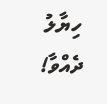ހިޔާލު ދެއްވާ!